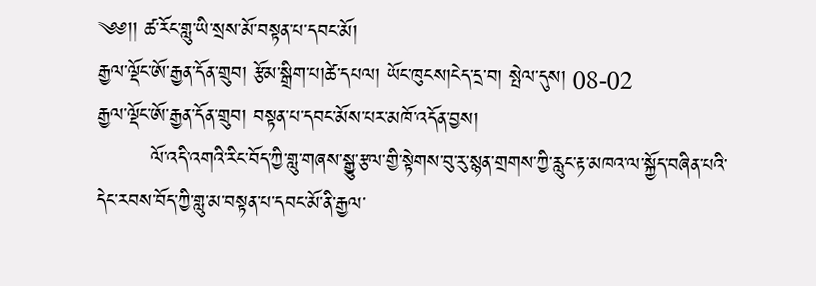༄༅།། ཚ་རོང་གླུ་ཡི་སྲས་མོ་བསྟན་པ་དབང་མོ།
རྒྱལ་ལྡོང་ཨོ་རྒྱན་དོན་གྲུབ། རྩོམ་སྒྲིག་པ།ཚེ་དཔལ། ཡོང་ཁུངས།ངེད་དྲ་བ། སྤེལ་དུས། 08-02
རྒྱལ་ལྡོང་ཨོ་རྒྱན་དོན་གྲུབ། བསྟན་པ་དབང་མོས་པར་མཁོ་འདོན་བྱས།
        ལོ་འདི་འགའི་རིང་བོད་ཀྱི་གླུ་གཞས་སྒྱུ་རྩལ་གྱི་སྟེགས་བུ་རུ་སྙན་གྲགས་ཀྱི་རླུང་རྟ་མཁའ་ལ་སྐྱོད་བཞིན་པའི་དེང་རབས་བོད་ཀྱི་གླུ་མ་བསྟན་པ་དབང་མོ་ནི་རྒྱལ་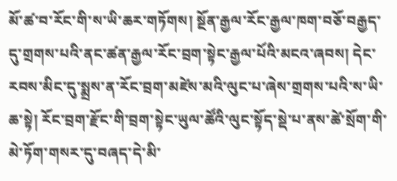མོ་ཚ་བ་རོང་གི་ས་ཡི་ཆར་གཏོགས། སྔོན་རྒྱལ་རོང་རྒྱལ་ཁག་བཅོ་བརྒྱད་དུ་གྲགས་པའི་ནང་ཚན་རྒྱལ་རོང་བྲག་སྟེང་རྒྱལ་པོའི་མངའ་ཞབས། དེང་རབས་མིང་དུ་སྨྲས་ན་རོང་བྲག་མཛེས་མའི་ལུང་པ་ཞེས་གྲགས་པའི་ས་ཡི་ཆ་སྟེ། རོང་བྲག་རྫོང་གི་བྲག་སྟེང་ཡུལ་ཚོའི་ལུང་སྟོད་སྡེ་པ་ནས་ཚེ་སྲོག་གི་མེ་ཏོག་གསར་དུ་བཞད་དེ་མི་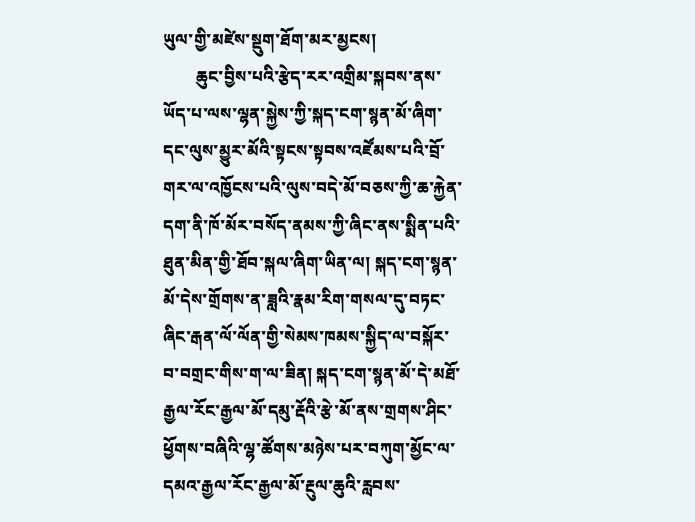ཡུལ་གྱི་མཛེས་སྡུག་ཐོག་མར་མྱངས།
        ཆུང་བྱིས་པའི་རྩེད་རར་འགྲིམ་སྐབས་ནས་ཡོད་པ་ལས་ལྷན་སྐྱེས་ཀྱི་སྐད་ངག་སྙན་མོ་ཞིག་དང་ལུས་མྱུར་མོའི་སྟངས་སྟབས་འཛོམས་པའི་བྲོ་གར་ལ་འཁྱོངས་པའི་ལུས་བདེ་མོ་བཅས་ཀྱི་ཆ་རྐྱེན་དག་ནི་ཁོ་མོར་བསོད་ནམས་ཀྱི་ཞིང་ནས་སྨིན་པའི་ཐུན་མིན་གྱི་ཐོབ་སྐལ་ཞིག་ཡིན་ལ། སྐད་ངག་སྙན་མོ་དེས་གྲོགས་ན་ཟླའི་རྣམ་རིག་གསལ་དུ་བཏང་ཞིང་རྒན་ལོ་ལོན་གྱི་སེམས་ཁམས་སྐྱིད་ལ་བསྐོར་བ་བགྲང་གིས་ག་ལ་ཟིན། སྐད་ངག་སྙན་མོ་དེ་མཐོ་རྒྱལ་རོང་རྒྱལ་མོ་དམུ་རྡོའི་རྩེ་མོ་ནས་གྲགས་ཤིང་ཕྱོགས་བཞིའི་ལྷ་ཚོགས་མཉེས་པར་བཀུག་མྱོང་ལ་དམའ་རྒྱལ་རོང་རྒྱལ་མོ་རྔུལ་ཆུའི་རླབས་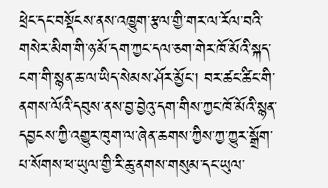ཕྲེང་དང་བསྡོངས་ནས་འཁྱུག་རྩལ་གྱི་གར་ལ་རོལ་བའི་གསེར་མིག་གི་ཉ་མོ་དག་ཀྱང་དལ་ཅག་གེར་ཁོ་མོའི་སྐད་ངག་གི་སྙན་ཆ་ལ་ཡིད་སེམས་ཤོར་མྱོང། བར་ཚང་ཚིང་གི་ནགས་ལོའི་དབུས་ནས་བྱ་བྱེའུ་དག་གིས་ཀྱང་ཁོ་མོའི་སྙན་དབྱངས་ཀྱི་འགྱུར་ཁུག་ལ་ཞེན་ཆགས་ཀྱིས་ཀྱ་ཀྱུར་སྒྲོག་པ་སོགས་ཕ་ཡུལ་གྱི་རི་ཆུ་ནགས་གསུམ་དང་ཡུལ་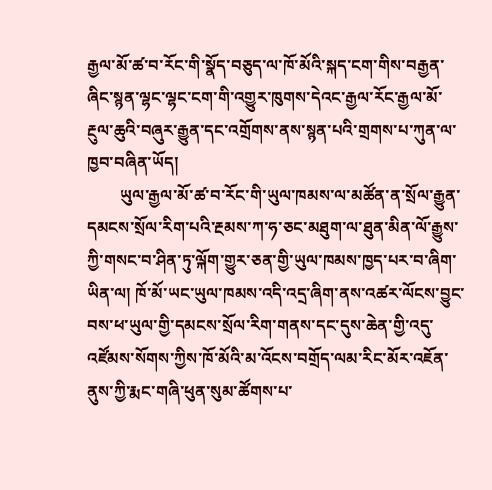རྒྱལ་མོ་ཚ་བ་རོང་གི་སྣོད་བཅུད་ལ་ཁོ་མོའི་སྐད་ངག་གིས་བརྒྱན་ཞིང་སྙན་ལྷང་ལྷང་ངག་གི་འགྱུར་ཁུགས་དེའང་རྒྱལ་རོང་རྒྱལ་མོ་རྔུལ་ཆུའི་བཞུར་རྒྱུན་དང་འགྲོགས་ནས་སྙན་པའི་གྲགས་པ་ཀུན་ལ་ཁྱབ་བཞིན་ཡོད།
        ཡུལ་རྒྱལ་མོ་ཚ་བ་རོང་གི་ཡུལ་ཁམས་ལ་མཚོན་ན་སྲོལ་རྒྱུན་དམངས་སྲོལ་རིག་པའི་རྔམས་ཀ་ཧ་ཅང་མཐུག་ལ་ཐུན་མིན་ལོ་རྒྱུས་ཀྱི་གསང་བ་ཤིན་ཏུ་ལྐོག་གྱུར་ཅན་གྱི་ཡུལ་ཁམས་ཁྱད་པར་བ་ཞིག་ཡིན་ལ། ཁོ་མོ་ཡང་ཡུལ་ཁམས་འདི་འདྲ་ཞིག་ནས་འཚར་ལོངས་བྱུང་བས་ཕ་ཡུལ་གྱི་དམངས་སྲོལ་རིག་གནས་དང་དུས་ཆེན་གྱི་འདུ་འཛོམས་སོགས་ཀྱིས་ཁོ་མོའི་མ་འོངས་བགྲོད་ལམ་རིང་མོར་འཇོན་ནུས་ཀྱི་རྨང་གཞི་ཕུན་སུམ་ཚོགས་པ་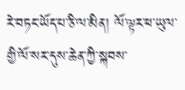རེ་བཏང་ཡོད་པ་ཅི་ལ་མིན། ལོ་ལྟར་ཕ་ཡུལ་གྱི་ལོ་སར་དུས་ཆེན་ཀྱི་སྐབས་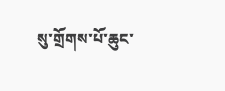སུ་གྲོགས་པོ་ཆུང་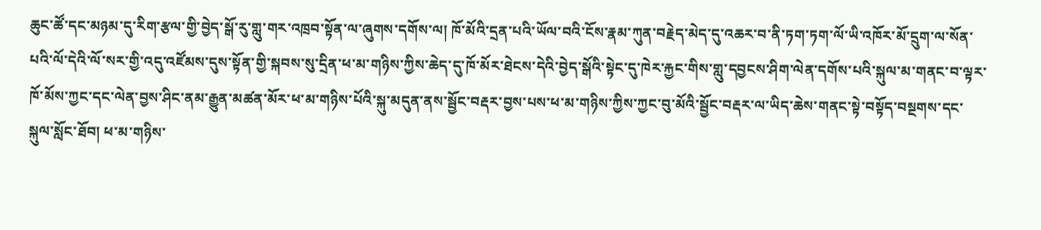ཆུང་ཚོ་དང་མཉམ་དུ་རིག་རྩལ་གྱི་བྱེད་སྒོ་རུ་གླུ་གར་འཁྲབ་སྟོན་ལ་ཞུགས་དགོས་ལ། ཁོ་མོའི་དྲན་པའི་ཡོལ་བའི་ངོས་རྣམ་ཀུན་བརྗེད་མེད་དུ་འཆར་བ་ནི་ཏག་ཏག་ལོ་ཡི་འཁོར་མོ་དྲུག་ལ་སོན་པའི་ལོ་དེའི་ལོ་སར་གྱི་འདུ་འཛོམས་དུས་སྟོན་གྱི་སྐབས་སུ་དྲིན་ཕ་མ་གཉིས་ཀྱིས་ཆེད་དུ་ཁོ་མོར་ཐེངས་དེའི་བྱེད་སྒོའི་སྟེང་དུ་ཁེར་རྐྱང་གིས་གླུ་དབྱངས་ཤིག་ལེན་དགོས་པའི་སྐུལ་མ་གནང་བ་ལྟར་ཁོ་མོས་ཀྱང་དང་ལེན་བྱས་ཤིང་ནམ་རྒྱུན་མཚན་མོར་ཕ་མ་གཉིས་པོའི་སྐུ་མདུན་ནས་སྦྱོང་བརྡར་བྱས་པས་ཕ་མ་གཉིས་ཀྱིས་ཀྱང་བུ་མོའི་སྦྱོང་བརྡར་ལ་ཡིད་ཆེས་གནང་སྟེ་བསྟོད་བསྔགས་དང་སྐུལ་སློང་ཐོབ། ཕ་མ་གཉིས་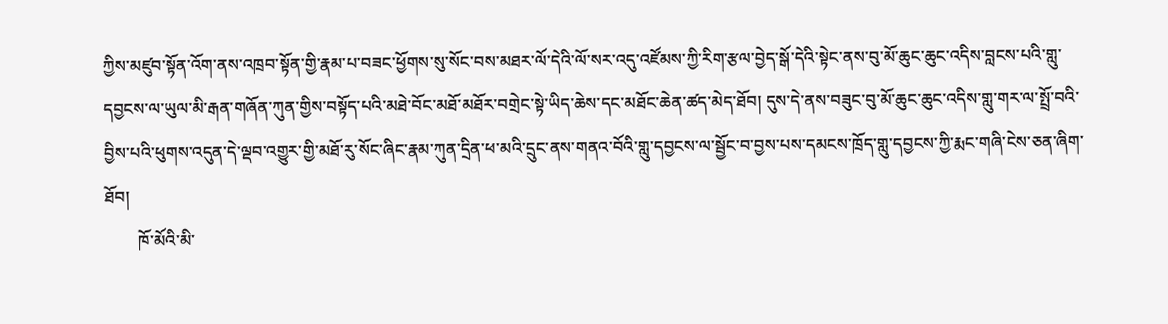ཀྱིས་མཛུབ་སྟོན་འོག་ནས་འཁྲབ་སྟོན་གྱི་རྣམ་པ་བཟང་ཕྱོགས་སུ་སོང་བས་མཐར་ལོ་དེའི་ལོ་སར་འདུ་འཛོམས་ཀྱི་རིག་རྩལ་བྱེད་སྒོ་དེའི་སྟེང་ནས་བུ་མོ་ཆུང་ཆུང་འདིས་བླངས་པའི་གླུ་དབྱངས་ལ་ཡུལ་མི་རྒན་གཞོན་ཀུན་གྱིས་བསྟོད་པའི་མཐེ་བོང་མཐོ་མཐོར་བགྲེང་སྟེ་ཡིད་ཆེས་དང་མཐོང་ཆེན་ཚད་མེད་ཐོབ། དུས་དེ་ནས་བཟུང་བུ་མོ་ཆུང་ཆུང་འདིས་གླུ་གར་ལ་སྤྲོ་བའི་བྱིས་པའི་ཕུགས་འདུན་དེ་ལྡབ་འགྱུར་གྱི་མཐོ་རུ་སོང་ཞིང་རྣམ་ཀུན་དྲིན་ཕ་མའི་དྲུང་ནས་གནའ་བོའི་གླུ་དབྱངས་ལ་སྦྱོང་བ་བྱས་པས་དམངས་ཁྲོད་གླུ་དབྱངས་ཀྱི་རྨང་གཞི་ངེས་ཅན་ཞིག་ཐོབ།
        ཁོ་མོའི་མི་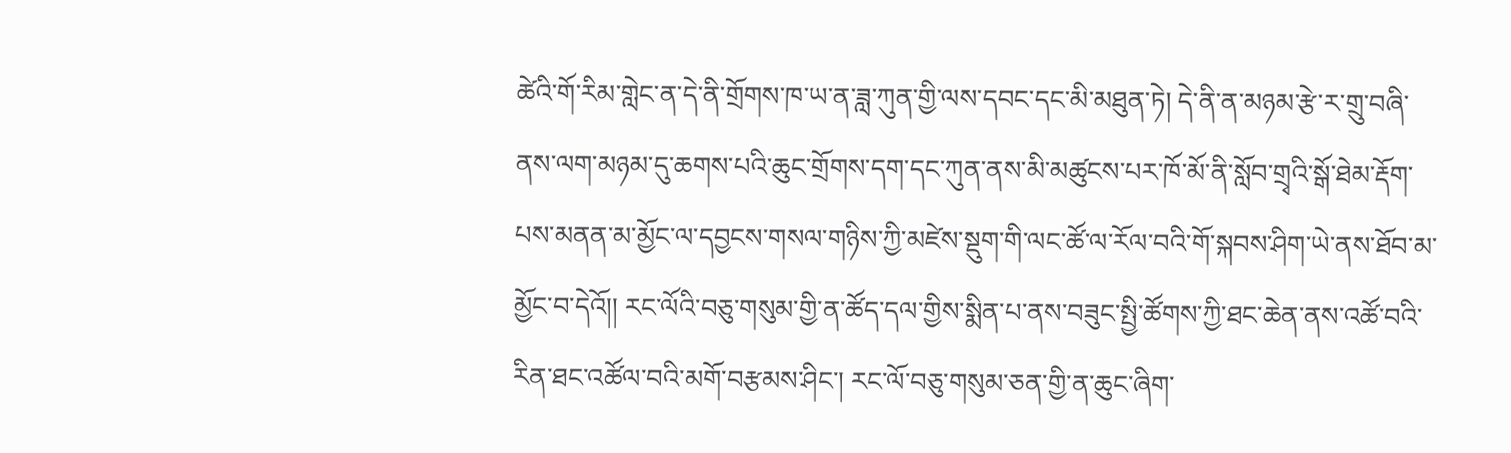ཚེའི་གོ་རིམ་གླེང་ན་དེ་ནི་གྲོགས་ཁ་ཡ་ན་ཟླ་ཀུན་གྱི་ལས་དབང་དང་མི་མཐུན་ཏེ། དེ་ནི་ན་མཉམ་རྩེ་ར་གྲུ་བཞི་ནས་ལག་མཉམ་དུ་ཆགས་པའི་ཆུང་གྲོགས་དག་དང་ཀུན་ནས་མི་མཚུངས་པར་ཁོ་མོ་ནི་སློབ་གྲྭའི་སྒོ་ཐེམ་རྡོག་པས་མནན་མ་མྱོང་ལ་དབྱངས་གསལ་གཉིས་ཀྱི་མཛེས་སྡུག་གི་ལང་ཚོ་ལ་རོལ་བའི་གོ་སྐབས་ཤིག་ཡེ་ནས་ཐོབ་མ་མྱོང་བ་དེའོ།། རང་ལོའི་བཅུ་གསུམ་གྱི་ན་ཚོད་དལ་གྱིས་སྨིན་པ་ནས་བཟུང་སྤྱི་ཚོགས་ཀྱི་ཐང་ཆེན་ནས་འཚོ་བའི་རིན་ཐང་འཚོལ་བའི་མགོ་བརྩམས་ཤིང་། རང་ལོ་བཅུ་གསུམ་ཅན་གྱི་ན་ཆུང་ཞིག་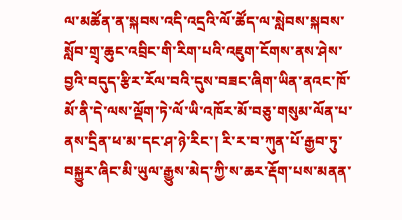ལ་མཚོན་ན་སྐབས་འདི་འདྲའི་ལོ་ཚོད་ལ་སླེབས་སྐབས་སློབ་གྲྭ་ཆུང་འབྲིང་གི་རིག་པའི་འཇུག་ངོགས་ནས་ཤེས་བྱའི་བདུད་རྩིར་རོལ་བའི་དུས་བཟང་ཞིག་ཡིན་ནའང་ཁོ་མོ་ནི་དེ་ལས་ལྡོག་ཏེ་ལོ་ཡི་འཁོར་མོ་བཅུ་གསུམ་ལོན་པ་ནས་དྲིན་ཕ་མ་དང་ཤ་ཉེ་རིང་། རི་ར་བ་ཀུན་པོ་རྒྱབ་ཏུ་བསྐྱུར་ཞིང་མི་ཡུལ་རྒྱུས་མེད་ཀྱི་ས་ཆར་རྡོག་པས་མནན་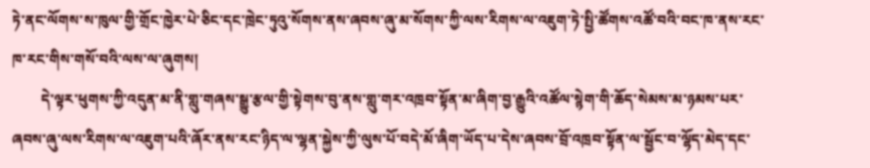ཏེ་ནང་ལོགས་ས་ཁུལ་གྱི་གྲོང་ཁྱེར་པེ་ཅིང་དང་ཁྲེང་ཏུའུ་སོགས་ནས་ཞབས་ཞུ་མ་སོགས་ཀྱི་ལས་རིགས་ལ་འཇུག་ཏེ་སྤྱི་ཚོགས་འཚོ་བའི་བང་ཁ་ནས་རང་ཁ་རང་གིས་གསོ་བའི་ལས་ལ་ཞུགས།
        དེ་ལྟར་ཕུགས་ཀྱི་འདུན་མ་ནི་གླུ་གཞས་སྒྱུ་རྩལ་གྱི་སྟེགས་བུ་ནས་གླུ་གར་འཁྲབ་སྟོན་མ་ཞིག་བྱ་རྒྱུའི་འཚོལ་སྙེག་གི་ཆོད་སེམས་མ་ཉམས་པར་ཞབས་ཞུ་ལས་རིགས་ལ་འཇུག་པའི་ཞོར་ནས་རང་ཉིད་ལ་ལྷན་སྐྱེས་ཀྱི་ལུས་པོ་བདེ་མོ་ཞིག་ཡོད་པ་དེས་ཞབས་བྲོ་འཁྲབ་སྟོན་ལ་སྦྱོང་བ་ལྷོད་མེད་དང་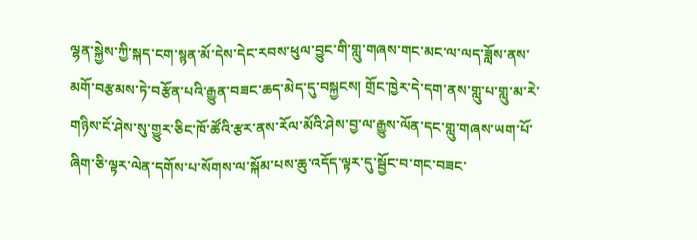ལྷན་སྐྱེས་ཀྱི་སྐད་ངག་སྙན་མོ་དེས་དེང་རབས་ཕུལ་བྱུང་གི་གླུ་གཞས་གང་མང་ལ་ལད་ཟློས་ནས་མགོ་བརྩམས་ཏེ་བརྩོན་པའི་རྒྱུན་བཟང་ཆད་མེད་དུ་བསྐྱངས། གྲོང་ཁྱེར་དེ་དག་ནས་གླུ་པ་གླུ་མ་རེ་གཉིས་ངོ་ཤེས་སུ་གྱུར་ཅིང་ཁོ་ཚོའི་རྩར་ནས་རོལ་མོའི་ཤེས་བྱ་ལ་རྒྱུས་ལོན་དང་གླུ་གཞས་ཡག་པོ་ཞིག་ཅི་ལྟར་ལེན་དགོས་པ་སོགས་ལ་སྐོམ་པས་ཆུ་འདོད་ལྟར་དུ་སྦྱོང་བ་གང་བཟང་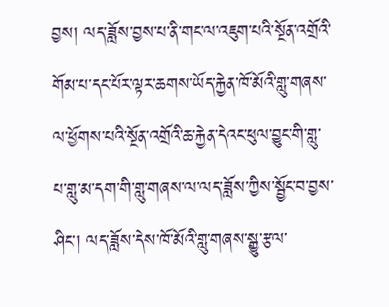བྱས། ལད་ཟློས་བྱས་པ་ནི་གང་ལ་འཇུག་པའི་སྔོན་འགྲོའི་གོམ་པ་དང་པོར་ལྟར་ཆགས་ཡོད་རྐྱེན་ཁོ་མོའི་གླུ་གཞས་ལ་ཕྱོགས་པའི་སྔོན་འགྲོའི་ཆ་རྐྱེན་དེའང་ཕུལ་བྱུང་གི་གླུ་པ་གླུ་མ་དག་གི་གླུ་གཞས་ལ་ལད་ཟློས་ཀྱིས་སྦྱོང་བ་བྱས་ཤིང་། ལད་ཟློས་དེས་ཁོ་མོའི་གླུ་གཞས་སྒྱུ་རྩལ་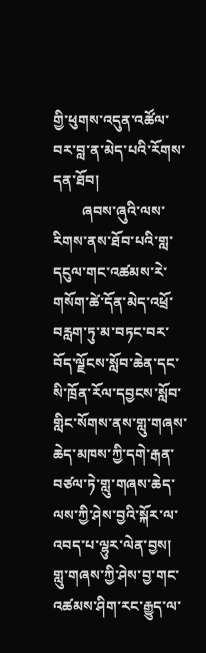གྱི་ཕུགས་འདུན་འཚོལ་བར་བླ་ན་མེད་པའི་རོགས་དན་ཐོབ།
        ཞབས་ཞུའི་ལས་རིགས་ནས་ཐོབ་པའི་གླ་དངུལ་གང་འཚམས་རེ་གསོག་ཚེ་དོན་མེད་འཕྲོ་བརླག་ཏུ་མ་བཏང་བར་བོད་ལྗོངས་སློབ་ཆེན་དང་སི་ཁྲོན་རོལ་དབྱངས་སློབ་གླིང་སོགས་ནས་གླུ་གཞས་ཆེད་མཁས་ཀྱི་དགེ་རྒན་བཙལ་ཏེ་གླུ་གཞས་ཆེད་ལས་ཀྱི་ཤེས་བྱའི་སྐོར་ལ་འབད་པ་ལྷུར་ལེན་བྱས། གླུ་གཞས་ཀྱི་ཤེས་བྱ་གང་འཚམས་ཤིག་རང་རྒྱུད་ལ་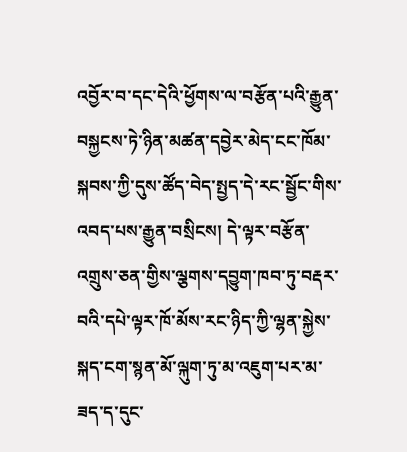འབྱོར་བ་དང་དེའི་ཕྱོགས་ལ་བརྩོན་པའི་རྒྱུན་བསྐྱངས་ཏེ་ཉིན་མཚན་དབྱེར་མེད་ངང་ཁོམ་སྐབས་ཀྱི་དུས་ཚོད་བེད་སྤྱད་དེ་རང་སྦྱོང་གིས་འབད་པས་རྒྱུན་བསྲིངས། དེ་ལྟར་བརྩོན་འགྲུས་ཅན་གྱིས་ལྕགས་དབྱུག་ཁབ་ཏུ་བརྡར་བའི་དཔེ་ལྟར་ཁོ་མོས་རང་ཉིད་ཀྱི་ལྷན་སྐྱེས་སྐད་ངག་སྙན་མོ་ལྐུག་ཏུ་མ་འཇུག་པར་མ་ཟད་ད་དུང་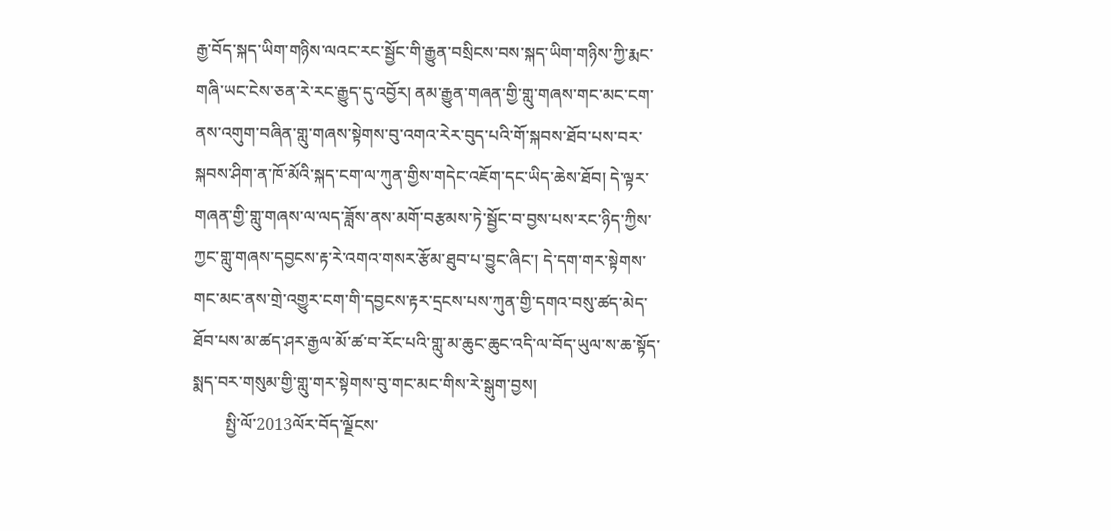རྒྱ་བོད་སྐད་ཡིག་གཉིས་ལའང་རང་སྦྱོང་གི་རྒྱུན་བསྲིངས་བས་སྐད་ཡིག་གཉིས་ཀྱི་རྨང་གཞི་ཡང་ངེས་ཅན་རེ་རང་རྒྱུད་དུ་འབྱོར། ནམ་རྒྱུན་གཞན་གྱི་གླུ་གཞས་གང་མང་ངག་ནས་འགུག་བཞིན་གླུ་གཞས་སྟེགས་བུ་འགའ་རེར་བུད་པའི་གོ་སྐབས་ཐོབ་པས་བར་སྐབས་ཤིག་ན་ཁོ་མོའི་སྐད་ངག་ལ་ཀུན་གྱིས་གདེང་འཇོག་དང་ཡིད་ཆེས་ཐོབ། དེ་ལྟར་གཞན་གྱི་གླུ་གཞས་ལ་ལད་ཟློས་ནས་མགོ་བརྩམས་ཏེ་སྦྱོང་བ་བྱས་པས་རང་ཉིད་ཀྱིས་ཀྱང་གླུ་གཞས་དབྱངས་རྟ་རེ་འགའ་གསར་རྩོམ་ཐུབ་པ་བྱུང་ཞིང་། དེ་དག་གར་སྟེགས་གང་མང་ནས་གྲེ་འགྱུར་ངག་གི་དབྱངས་རྟར་དྲངས་པས་ཀུན་གྱི་དགའ་བསུ་ཚད་མེད་ཐོབ་པས་མ་ཚད་ཤར་རྒྱལ་མོ་ཚ་བ་རོང་པའི་གླུ་མ་ཆུང་ཆུང་འདི་ལ་བོད་ཡུལ་ས་ཆ་སྟོད་སྨད་བར་གསུམ་གྱི་གླུ་གར་སྟེགས་བུ་གང་མང་གིས་རེ་སྒུག་བྱས།
        སྤྱི་ལོ་2013ལོར་བོད་ལྗོངས་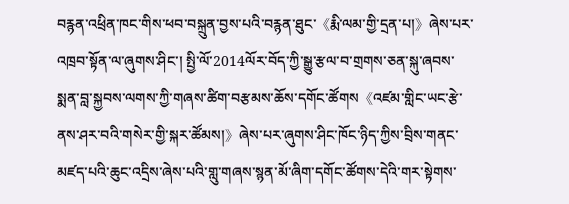བརྙན་འཕྲིན་ཁང་གིས་ཕབ་བསྐྲུན་བྱས་པའི་བརྙན་ཐུང་《རྨི་ལམ་གྱི་དྲན་པ།》ཞེས་པར་འཁྲབ་སྟོན་ལ་ཞུགས་ཤིང་། སྤྱི་ལོ་2014ལོར་བོད་ཀྱི་སྒྱུ་རྩལ་བ་གྲགས་ཅན་སྐུ་ཞབས་སྨན་བླ་སྐྱབས་ལགས་ཀྱི་གཞས་ཚིག་བརྩམས་ཆོས་དགོང་ཚོགས《འཛམ་གླིང་ཡང་རྩེ་ནས་ཤར་བའི་གསེར་གྱི་སྐར་ཚོམས།》ཞེས་པར་ཞུགས་ཤིང་ཁོང་ཉིད་ཀྱིས་བྲིས་གནང་མཛད་པའི་ཆུང་འདྲིས་ཞེས་པའི་གླུ་གཞས་སྙན་མོ་ཞིག་དགོང་ཚོགས་དེའི་གར་སྟེགས་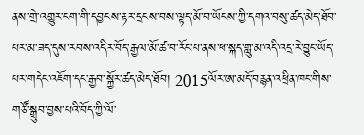ནས་གྲེ་འགྱུར་ངག་གི་དབྱངས་རྟར་དྲངས་བས་ལྟད་མོ་བ་ཡོངས་ཀྱི་དགའ་བསུ་ཚད་མེད་ཐོབ་པར་མ་ཟད་དུས་རབས་འདིར་བོད་རྒྱལ་མོ་ཚ་བ་རོང་པ་ནས་ཕ་སྐད་གླུ་མ་འདི་འདྲ་རེ་བྱུང་ཡོད་པར་གདེང་འཇོག་དང་རྒྱབ་སྐྱོར་ཚད་མེད་ཐོབ། 2015ལོར་ཨ་མདོ་བརྙན་འཕྲིན་ཁང་གིས་གཙོ་སྒྲུབ་བྱས་པའི་བོད་ཀྱི་ལོ་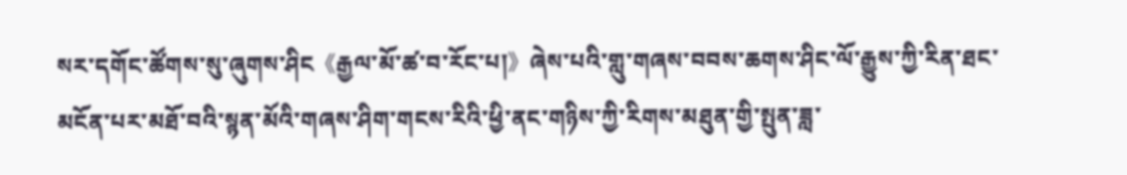སར་དགོང་ཚོགས་སུ་ཞུགས་ཤིང《རྒྱལ་མོ་ཚ་བ་རོང་པ།》ཞེས་པའི་གླུ་གཞས་བབས་ཆགས་ཤིང་ལོ་རྒྱུས་ཀྱི་རིན་ཐང་མངོན་པར་མཐོ་བའི་སྙན་མོའི་གཞས་ཤིག་གངས་རིའི་ཕྱི་ནང་གཉིས་ཀྱི་རིགས་མཐུན་གྱི་སྤུན་ཟླ་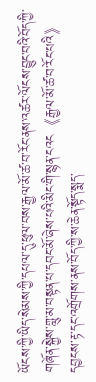ཡོངས་ཀྱི་ཡིད་སེམས་ཀྱི་དཔལ་དུ་ཕུལ་བས་རྒྱལ་མོ་ཚ་བ་རོང་ནས་འཚར་ལོངས་བྱུང་བའི་བོད་ཀྱི་གཞོན་སྐྱེས་གླུ་མ་བསྟན་པ་དབང་མོ་ཞེས་པའི་མིང་གི་སྙན་ངའང《རྒྱལ་མོ་ཚ་བ་རོང་པའི》དབྱངས་རྟ་དང་འགྲོགས་ནས་བོད་ཀྱི་ས་ཆེན་སྟོད་སྨད་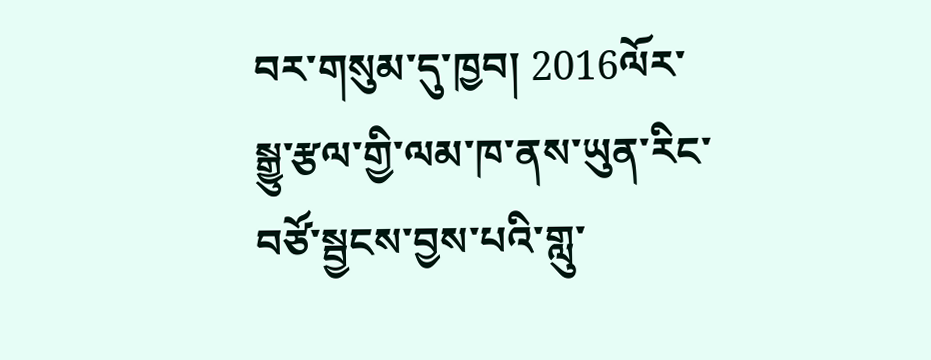བར་གསུམ་དུ་ཁྱབ། 2016ལོར་སྒྱུ་རྩལ་གྱི་ལམ་ཁ་ནས་ཡུན་རིང་བཙོ་སྦྱངས་བྱས་པའི་གླུ་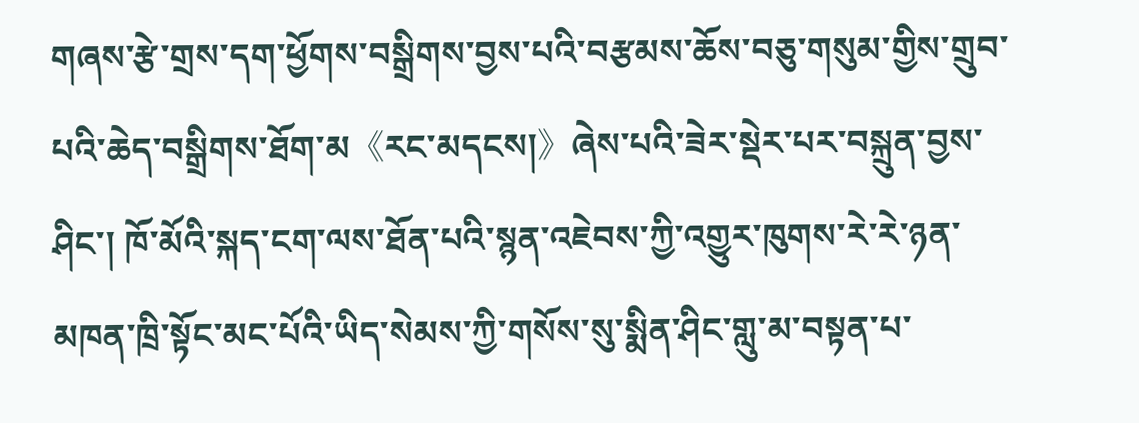གཞས་རྩེ་གྲས་དག་ཕྱོགས་བསྒྲིགས་བྱས་པའི་བརྩམས་ཆོས་བཅུ་གསུམ་གྱིས་གྲུབ་པའི་ཆེད་བསྒྲིགས་ཐོག་མ《རང་མདངས།》ཞེས་པའི་ཟེར་སྡེར་པར་བསྐྲུན་བྱས་ཤིང་། ཁོ་མོའི་སྐད་ངག་ལས་ཐོན་པའི་སྙན་འཇེབས་ཀྱི་འགྱུར་ཁུགས་རེ་རེ་ཉན་མཁན་ཁྲི་སྟོང་མང་པོའི་ཡིད་སེམས་ཀྱི་གསོས་སུ་སྨིན་ཤིང་གླུ་མ་བསྟན་པ་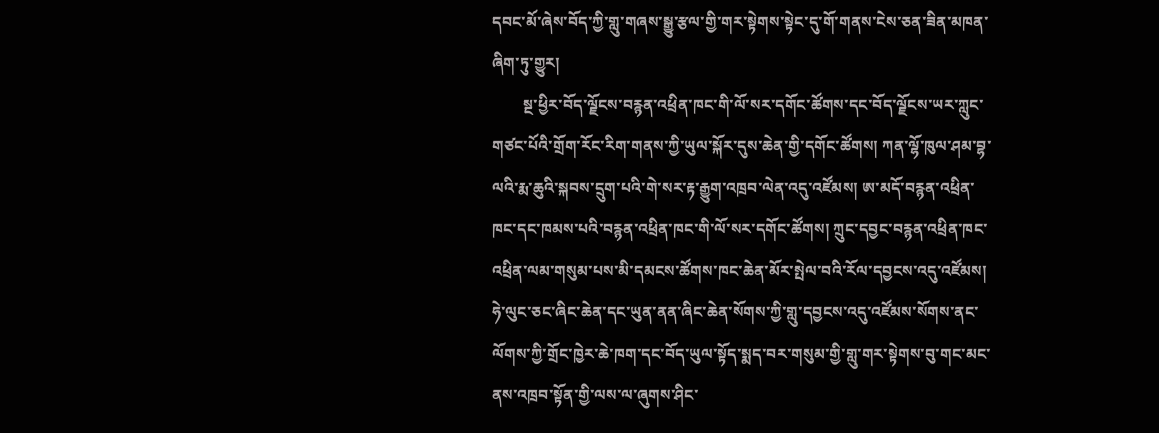དབང་མོ་ཞེས་བོད་ཀྱི་གླུ་གཞས་སྒྱུ་རྩལ་གྱི་གར་སྟེགས་སྟེང་དུ་གོ་གནས་ངེས་ཅན་ཟིན་མཁན་ཞིག་ཏུ་གྱུར།
        སྔ་ཕྱིར་བོད་ལྗོངས་བརྙན་འཕྲིན་ཁང་གི་ལོ་སར་དགོང་ཚོགས་དང་བོད་ལྗོངས་ཡར་ཀླུང་གཙང་པོའི་གྲོག་རོང་རིག་གནས་ཀྱི་ཡུལ་སྐོར་དུས་ཆེན་གྱི་དགོང་ཚོགས། ཀན་ལྷོ་ཁུལ་ཤམ་བྷ་ལའི་རྨ་ཆུའི་སྐབས་དྲུག་པའི་གེ་སར་རྟ་རྒྱུག་འཁྲབ་ལེན་འདུ་འཛོམས། ཨ་མདོ་བརྙན་འཕྲིན་ཁང་དང་ཁམས་པའི་བརྙན་འཕྲིན་ཁང་གི་ལོ་སར་དགོང་ཚོགས། ཀྲུང་དབྱང་བརྙན་འཕྲིན་ཁང་འཕྲིན་ལམ་གསུམ་པས་མི་དམངས་ཚོགས་ཁང་ཆེན་མོར་སྤེལ་བའི་རོལ་དབྱངས་འདུ་འཛོམས། ཧེ་ལུང་ཅང་ཞིང་ཆེན་དང་ཡུན་ནན་ཞིང་ཆེན་སོགས་ཀྱི་གླུ་དབྱངས་འདུ་འཛོམས་སོགས་ནང་ལོགས་ཀྱི་གྲོང་ཁྱེར་ཆེ་ཁག་དང་བོད་ཡུལ་སྟོད་སྨད་བར་གསུམ་གྱི་གླུ་གར་སྟེགས་བུ་གང་མང་ནས་འཁྲབ་སྟོན་གྱི་ལས་ལ་ཞུགས་ཤིང་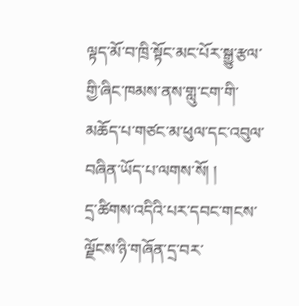ལྟད་མོ་བ་ཁྲི་སྟོང་མང་པོར་སྒྱུ་རྩལ་གྱི་ཞིང་ཁམས་ནས་གླུ་ངག་གི་མཆོད་པ་གཙང་མ་ཕུལ་དང་འབུལ་བཞིན་ཡོད་པ་ལགས་སོ། །
དྲ་ཚིགས་འདིའི་པར་དབང་གངས་ལྗོངས་ཉི་གཞོན་དྲ་བར་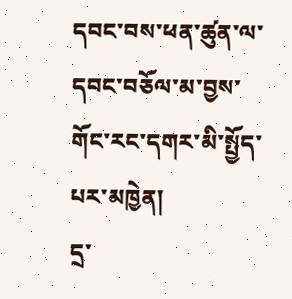དབང་བས་ཕན་ཚུན་ལ་དབང་བཅོལ་མ་བྱས་གོང་རང་དགར་མི་སྤྱོད་པར་མཁྱེན།
དྲ་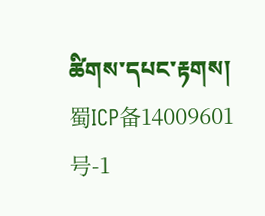ཚིགས་དཔང་རྟགས། 蜀ICP备14009601号-1